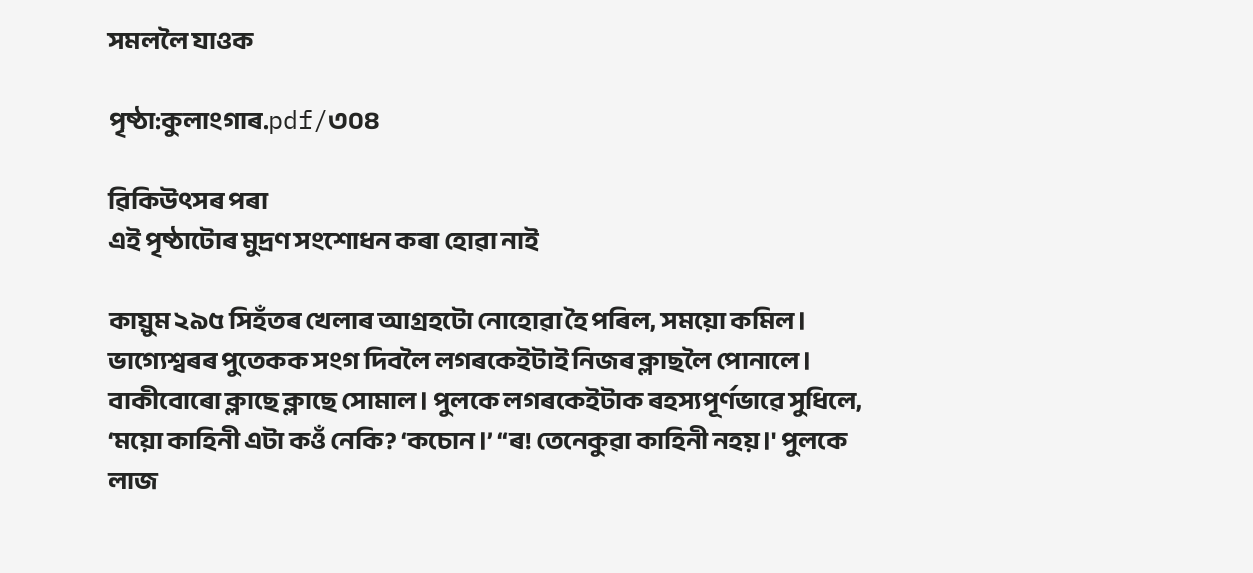সমললৈ যাওক

পৃষ্ঠা:কুলাংগাৰ.pdf/৩০৪

ৱিকিউৎসৰ পৰা
এই পৃষ্ঠাটোৰ মুদ্ৰণ সংশোধন কৰা হোৱা নাই

কায়ুম ২৯৫ সিহঁতৰ খেলাৰ আগ্ৰহটো নোহোৱা হৈ পৰিল, সময়ো কমিল। ভাগ্যেশ্বৰৰ পুতেকক সংগ দিবলৈ লগৰকেইটাই নিজৰ ক্লাছলৈ পোনালে। বাকীবোৰো ক্লাছে ক্লাছে সোমাল। পুলকে লগৰকেইটাক ৰহস্যপূৰ্ণভাৱে সুধিলে, ‘ময়ো কাহিনী এটা কওঁ নেকি? ‘কচোন।’ “ৰ! তেনেকুৱা কাহিনী নহয়।' পুলকে লাজ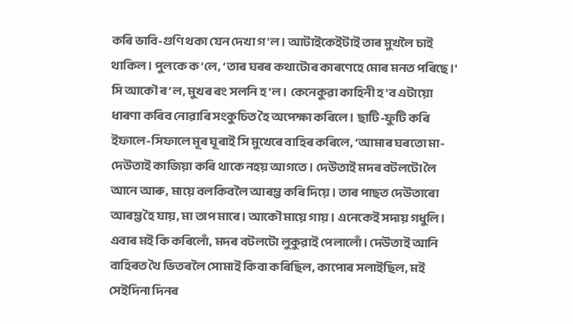কৰি ভাবি-গুণি থকা যেন দেখা গ'ল। আটাইকেইটাই তাৰ মুখলৈ চাই থাকিল। পুলকে ক’লে, ‘তাৰ ঘৰৰ কথাটোৰ কাৰণেহে মোৰ মনত পৰিছে।' সি আকৌ ৰ’ল, মুখৰ ৰং সলনি হ'ল। কেনেকুৱা কাহিনী হ'ব এটায়ো ধাৰণা কৰিব নোৱাৰি সংকুচিত হৈ অপেক্ষা কৰিলে। ছাটি-ফুটি কৰি ইফালে-সিফালে মূৰ ঘূৰাই সি মুখেৰে বাহিৰ কৰিলে, ‘আমাৰ ঘৰতো মা-দেউতাই কাজিয়া কৰি থাকে নহয় আগতে। দেউতাই মদৰ বটলটো লৈ আনে আৰু, মায়ে বলকিবলৈ আৰম্ভ কৰি দিয়ে। তাৰ পাছত দেউতাৰো আৰম্ভ হৈ যায়, মা তাপ মাৰে। আকৌ মায়ে গায়। এনেকেই সদায় গধুলি। এবাৰ ম‍ই কি কৰিলোঁ, মদৰ বটলটো লুকুৱাই পেলালোঁ। দেউতাই আনি বাহিৰত থৈ ভিতৰলৈ সোমাই কিবা কৰিছিল, কাপোৰ সলাইছিল, মই সেইদিনা দিনৰ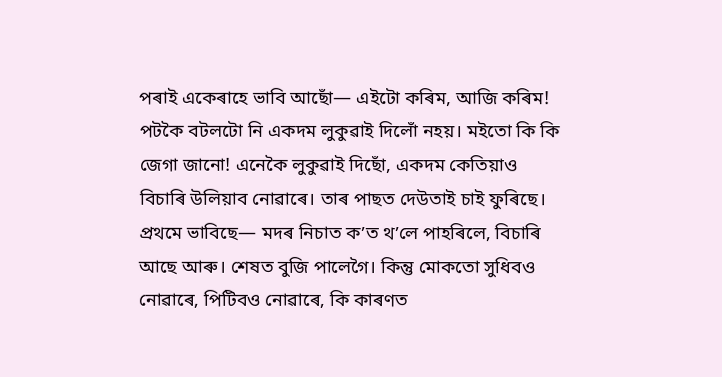পৰাই একেৰাহে ভাবি আছোঁ— এইটো কৰিম, আজি কৰিম! পটকৈ বটলটো নি একদম লুকুৱাই দিলোঁ নহয়। মইতো কি কি জেগা জানো! এনেকৈ লুকুৱাই দিছোঁ, একদম কেতিয়াও বিচাৰি উলিয়াব নোৱাৰে। তাৰ পাছত দেউতাই চাই ফুৰিছে। প্ৰথমে ভাবিছে— মদৰ নিচাত ক’ত থ’লে পাহৰিলে, বিচাৰি আছে আৰু। শেষত বুজি পালেগৈ। কিন্তু মোকতো সুধিবও নোৱাৰে, পিটিবও নোৱাৰে, কি কাৰণত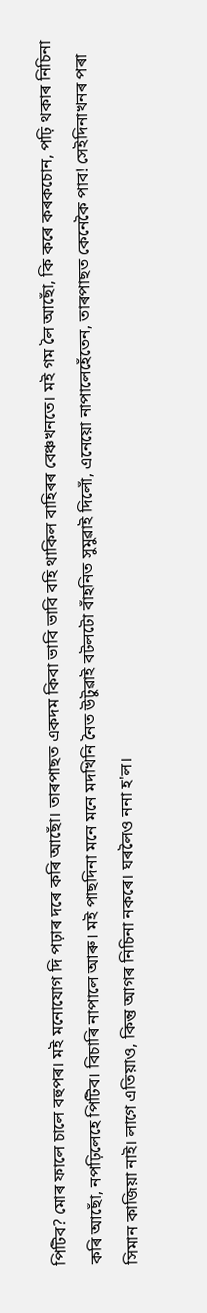পিটিব? মোৰ ফালে চালে বহুপৰ। মই মনোযোগ দি পঢ়াৰ দৰে কৰি আছোঁ। তাৰপাছত একদম কিবা ভাবি ভাবি বহি থাকিল বাহিৰৰ বেঞ্চখনতে। ম‍ই গম লৈ আছোঁ, কি কৰে কৰকচোন, পঢ়ি থকাৰ নিচিনা কৰি আছোঁ, নপঢ়িলেহে পিটিব। বিচাৰি নাপালে আৰু। মই পাছদিনা মনে মনে মদখিনি নৈত উটুৱাই বটলটো বাঁহনিত সুমুৱাই দিলোঁ, এনেয়ো নাপালেহেঁতেন, তাৰপাছত কেনেকৈ পাব! সেইদিনাখনৰ পৰা সিমান কাজিয়া নাই। লাগে এতিয়াও, কিন্তু আগৰ নিচিনা নকৰে। ঘৰলৈও ননা হ'ল।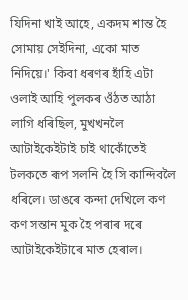যিদিনা খাই আহে, একদম শান্ত হৈ সোমায় সেইদিনা, একো মাত নিদিয়ে।' কিবা ধৰণৰ হাঁহি এটা ওলাই আহি পুলকৰ ওঁঠত আঠা লাগি ধৰিছিল, মুখখনলৈ আটাইকেইটাই চাই থাকোঁতেই টলকতে ৰূপ সলনি হৈ সি কান্দিবলৈ ধৰিলে। ডাঙৰে কন্দা দেখিলে কণ কণ সন্তান মুক হৈ পৰাৰ দৰে আটাইকেইটাৰে মাত হেৰাল।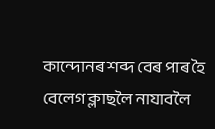কান্দোনৰ শব্দ বেৰ পাৰ হৈ বেলেগ ক্লাছলৈ নাযাবলৈ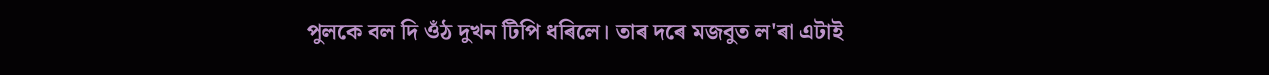পুলকে বল দি ওঁঠ দুখন টিপি ধৰিলে। তাৰ দৰে মজবুত ল'ৰা এটাই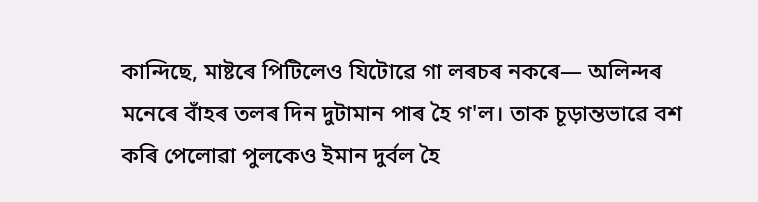কান্দিছে, মাষ্টৰে পিটিলেও যিটোৱে গা লৰচৰ নকৰে— অলিন্দৰ মনেৰে বাঁহৰ তলৰ দিন দুটামান পাৰ হৈ গ'ল। তাক চূড়ান্তভাৱে বশ কৰি পেলোৱা পুলকেও ইমান দুৰ্বল হৈ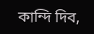কান্দি দিব,